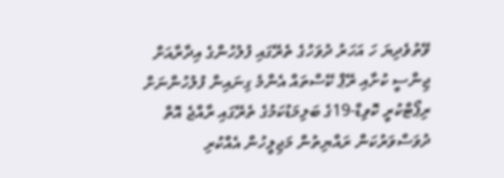ވޭތުވެދިޔަ ހަ އަހަރު ދުވަހުގެ ތެރޭގައި ފުލުހުންގެ އިދާރާއަށް ޖިންސީ ކުށާއި ރޭޕް ކޭސްތައް އެންމެ ގިނައިން ފުލުހުންނަށް ރިޕޯޓްކުރީ ކޮވިޑް-19ގެ ބަލިމަޑުކަމުގެ ތެރޭގައި ރާއްޖެ އޮތް ދުވަސްވަރުކަން ރައްޔިތުން މަޖިލީހުން އެއްކުރި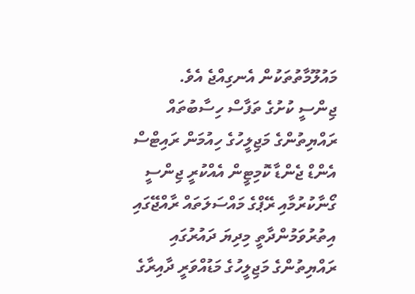މައުލޫމާތުތަކުން އެނގިއްޖެ އެވެ.
ޖިންސީ ކުށުގެ ތަފާސް ހިސާބުތައް ރައްޔިތުންގެ މަޖިލީހުގެ ހިއުމަން ރައިޓްސް އެންޑް ޖެންޑާ ކޮމިޓީން އެއްކުރީ ޖިންސީ ގޯނާކުރުމާއި ރޭޕްގެ މައްސަލަތައް ރާއްޖޭގައި އިތުރުވަމުންދާތީ މިދިޔަ ދައުރުގައި ރައްޔިތުންގެ މަޖިލީހުގެ މަޑުއްވަރީ ދާއިރާގެ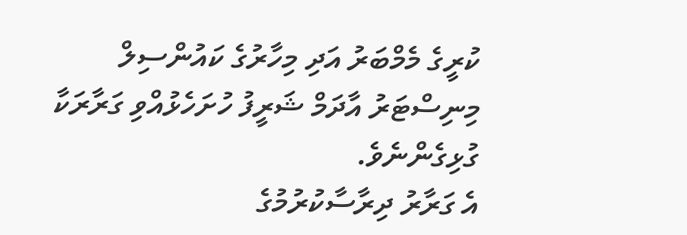ކުރީގެ މެމްބަރު އަދި މިހާރުގެ ކައުންސިލް މިނިސްޓަރު އާދަމް ޝަރީފު ހުށަހެޅުއްވި ގަރާރަކާ ގުޅިގެންނެވެ.
އެ ގަރާރު ދިރާސާކުރުމުގެ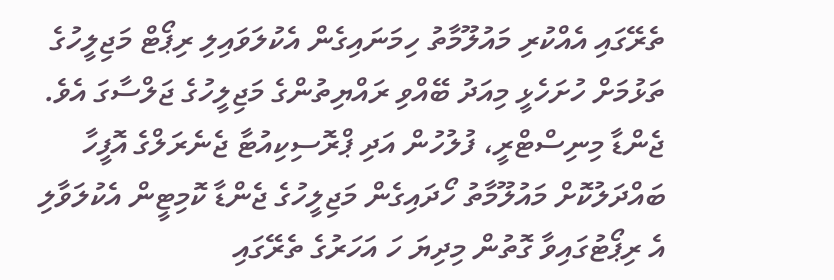ތެރޭގައި އެއްކުރި މައުލޫމާތު ހިމަނައިގެން އެކުލަވައިލި ރިޕޯޓް މަޖިލީހުގެ ތަޅުމަށް ހުށަހެޅީ މިއަދު ބޭއްވި ރައްޔިތުންގެ މަޖިލީހުގެ ޖަލްސާގަ އެވެ.
ޖެންޑާ މިނިސްޓްރީ، ފުލުހުން އަދި ޕްރޮސިކިއުޓާ ޖެނެރަލްގެ އޮފީހާ ބައްދަލުކޮށް މައުލޫމާތު ހޯދައިގެން މަޖިލީހުގެ ޖެންޑާ ކޮމިޓީން އެކުލަވާލި އެ ރިޕޯޓުގައިވާ ގޮތުން މިދިޔަ ހަ އަހަރުގެ ތެރޭގައި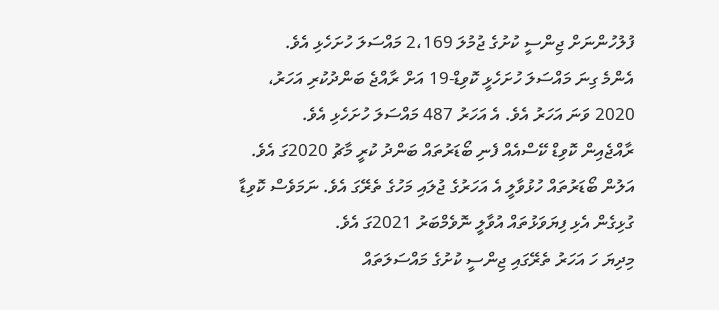ފުލުހުންނަށް ޖިންސީ ކުށުގެ ޖުމުލަ 2،169 މައްސަލަ ހުށަހެޅި އެވެ.
އެންމެ ގިނަ މައްސަލަ ހުށަހެޅީ ކޮވިޑް-19 އަށް ރާއްޖެ ބަންދުކުރި އަހަރު، 2020 ވަނަ އަހަރު އެވެ. އެ އަހަރު 487 މައްސަލަ ހުށަހެޅި އެވެ.
ރާއްޖެއިން ކޮވިޑް ކޭސްއެއް ފެނި ބޯޑަރުތައް ބަންދު ކުރީ މާޗު 2020ގަ އެވެ. އަލުން ބޯޑަރުތައް ހުޅުވާލީ އެ އަހަރުގެ ޖުލައި މަހުގެ ތެރޭގަ އެވެ. ނަމަވެސް ކޮވިޑާ ގުޅިގެން އެޅި ފިޔަވަޅުތައް އުވާލީ ނޮވެމްބަރު 2021ގަ އެވެ.
މިދިޔަ ހަ އަހަރު ތެރޭގައި ޖިންސީ ކުށުގެ މައްސަލަތައް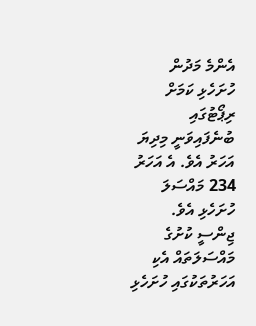އެންމެ މަދުން ހުށަހެޅި ކަމަށް ރިޕޯޓުގައި ބުނެފައިވަނީ މިދިޔަ އަހަރު އެވެ. އެ އަހަރު 234 މައްސަލަ ހުށަހެޅި އެވެ.
ޖިންސީ ކުށުގެ މައްސަލަތައް އެކި އަހަރުތަކުގައި ހުށަހެޅި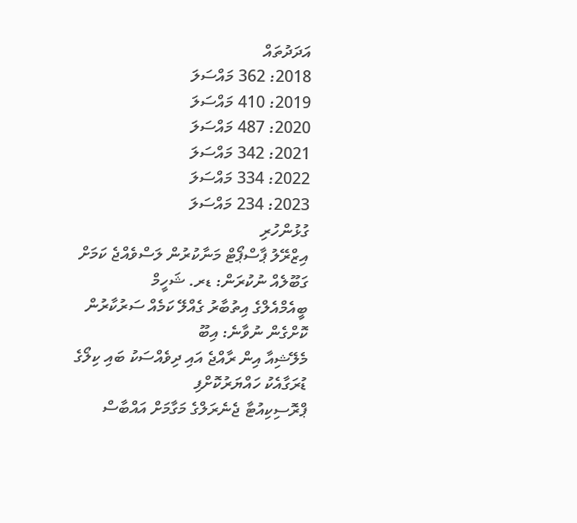އަދަދުތައް
2018: 362 މައްސަލަ
2019: 410 މައްސަލަ
2020: 487 މައްސަލަ
2021: 342 މައްސަލަ
2022: 334 މައްސަލަ
2023: 234 މައްސަލަ
ގުޅުންހުރި
އިޒްރޭލު ޕާސްޕޯޓް މަނާކުރުން ލަސްވެއްޖެ ކަމަށް ގަބޫލެއް ނުކުރަން: ޑރ. ޝަހީމް
ބީއެމްއެލްގެ އިތުބާރު ގެއްލޭ ކަމެއް ސަރުކާރުން ކޮށްގެން ނުވާނެ: އިބޫ
މެލޭޝިއާ އިން ރާއްޖެ އައި ދިވެއްސަކު ބައި ކިލޯގެ ޑުރަގާއެކު ހައްޔަރުކޮށްފި
ޕްރޮސިކިއުޓާ ޖެނެރަލްގެ މަގާމަށް އައްބާސް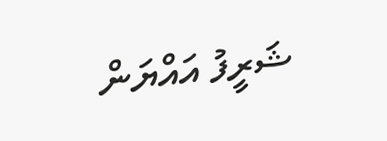ޝަރީފު އައްޔަން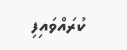ކުރައްވައިފި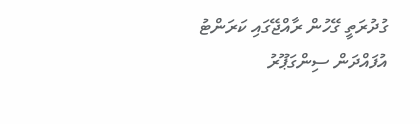ގުދުރަތީ ގޭހުން ރާއްޖޭގައި ކަރަންޓު އުފައްދަން ސިންގަޕޫރު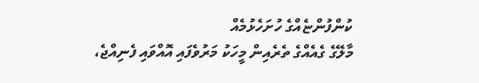ކުންފުންޏެއްގެ ހުށަހެޅުމެއް
މާލޭގެ ގެއެއްގެ ތެރެއިން މީހަކު މަރުވެފައި އޮއްވައި ފެނިއްޖެ،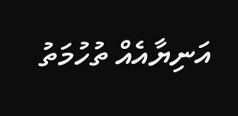އަނިޔާއެއް ތުހުމަތު